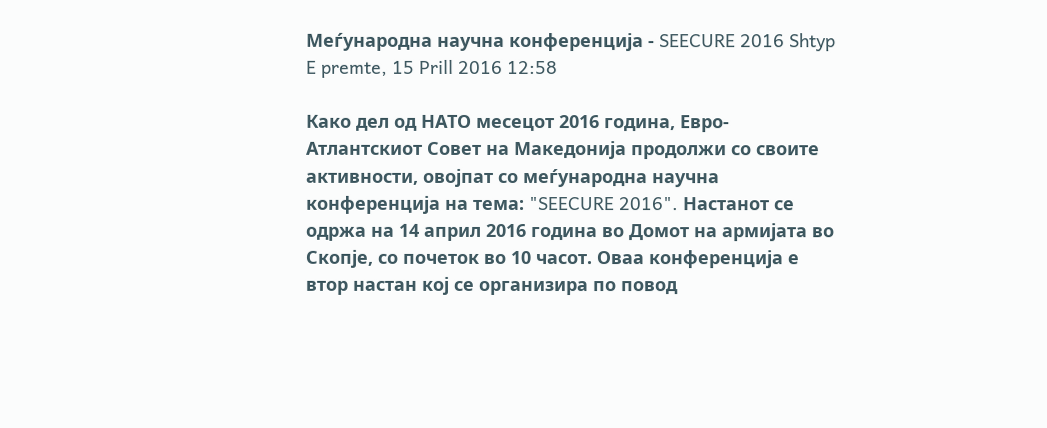Меѓународна научна конференција - SEECURE 2016 Shtyp
E premte, 15 Prill 2016 12:58

Како дел од НАТО месецот 2016 година, Евро-Атлантскиот Совет на Македонија продолжи со своите активности, овојпат со меѓународна научна конференција на тема: "SEECURE 2016". Настанот се одржа на 14 април 2016 година во Домот на армијата во Скопје, со почеток во 10 часот. Оваа конференција е втор настан кој се организира по повод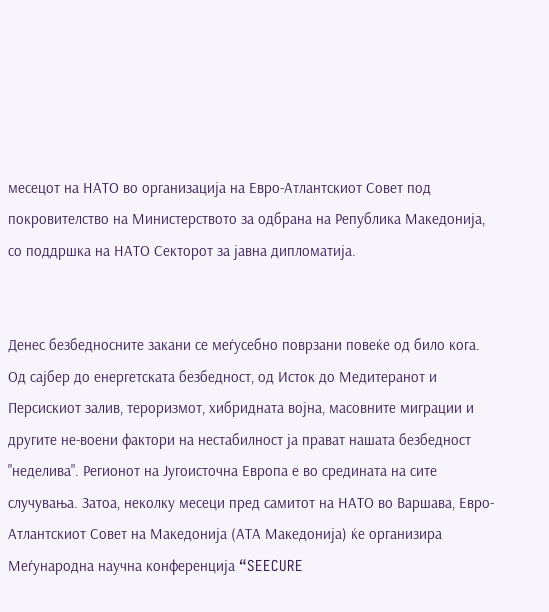месецот на НАТО во организација на Евро-Атлантскиот Совет под покровителство на Министерството за одбрана на Република Македонија, со поддршка на НАТО Секторот за јавна дипломатија.


Денес безбедносните закани се меѓусебно поврзани повеќе од било кога. Од сајбер до енергетската безбедност, од Исток до Медитеранот и Персискиот залив, тероризмот, хибридната војна, масовните миграции и другите не-воени фактори на нестабилност ја прават нашата безбедност "неделива". Регионот на Југоисточна Европа е во средината на сите случувања. Затоа, неколку месеци пред самитот на НАТО во Варшава, Евро-Атлантскиот Совет на Македонија (АТА Македонија) ќе организира Меѓународна научна конференција “SEECURE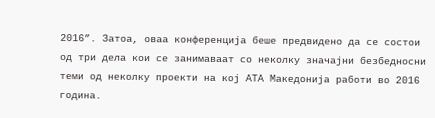2016”. Затоа, оваа конференција беше предвидено да се состои од три дела кои се занимаваат со неколку значајни безбедносни теми од неколку проекти на кој АТА Македонија работи во 2016 година.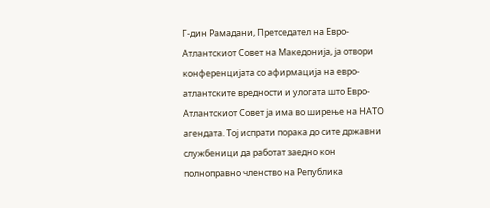Г-дин Рамадани, Претседател на Евро-Атлантскиот Совет на Македонија, ја отвори конференцијата со афирмација на евро-атлантските вредности и улогата што Евро-Атлантскиот Совет ја има во ширење на НАТО агендата. Тој испрати порака до сите државни службеници да работат заедно кон полноправно членство на Република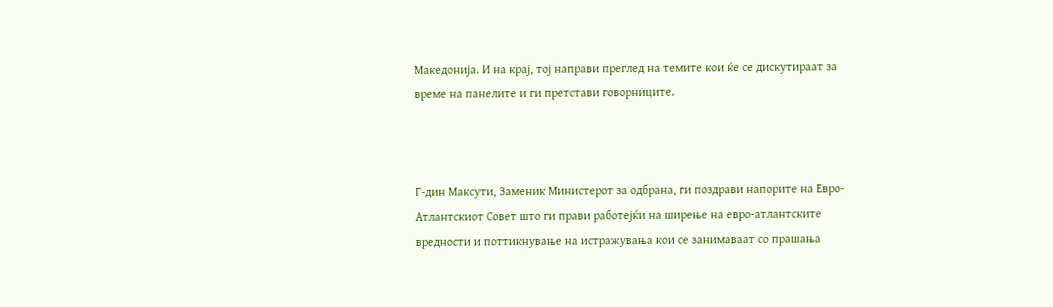Македонија. И на крај, тој направи преглед на темите кои ќе се дискутираат за време на панелите и ги претстави говорниците.



Г-дин Максути, Заменик Министерот за одбрана, ги поздрави напорите на Евро-Атлантскиот Совет што ги прави работејќи на ширење на евро-атлантските вредности и поттикнување на истражувања кои се занимаваат со прашања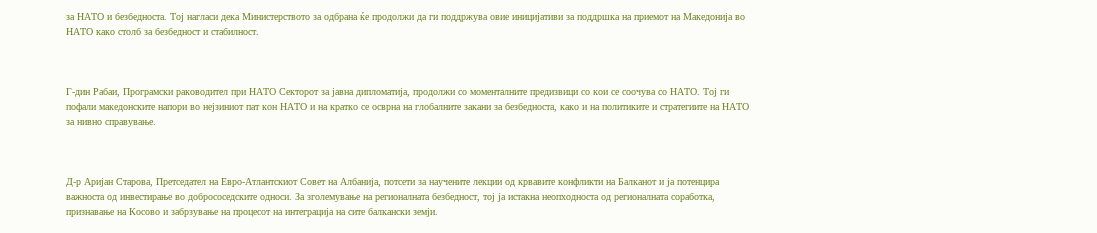за НАТО и безбедноста. Тој нагласи дека Министерството за одбрана ќе продолжи да ги поддржува овие иницијативи за поддршка на приемот на Македонија во НАТО како столб за безбедност и стабилност.



Г-дин Рабаи, Програмски раководител при НАТО Секторот за јавна дипломатија, продолжи со моменталните предизвици со кои се соочува со НАТО. Тој ги пофали македонските напори во нејзиниот пат кон НАТО и на кратко се осврна на глобалните закани за безбедноста, како и на политиките и стратегиите на НАТО за нивно справување.



Д-р Аријан Старова, Претседател на Евро-Атлантскиот Совет на Албанија, потсети за научените лекции од крвавите конфликти на Балканот и ја потенцира важноста од инвестирање во добрососедските односи. За зголемување на регионалната безбедност, тој ја истакна неопходноста од регионалната соработка, признавање на Косово и забрзување на процесот на интеграција на сите балкански земји.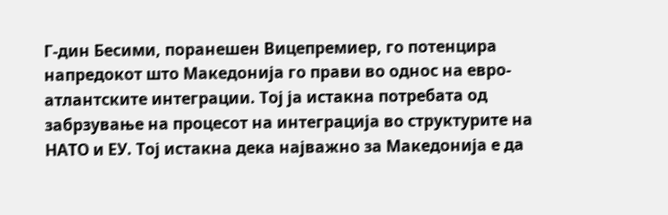Г-дин Бесими, поранешен Вицепремиер, го потенцира напредокот што Македонија го прави во однос на евро-атлантските интеграции. Тој ја истакна потребата од забрзување на процесот на интеграција во структурите на НАТО и ЕУ. Тој истакна дека најважно за Македонија е да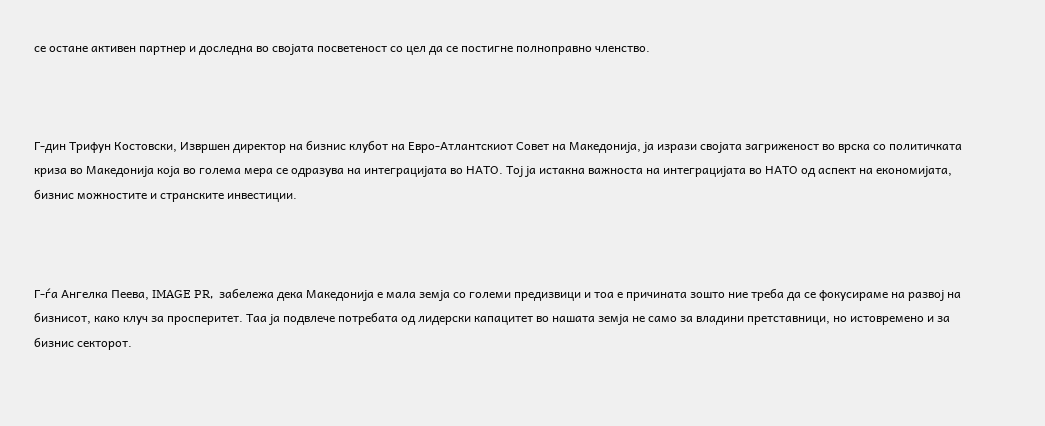се остане активен партнер и доследна во својата посветеност со цел да се постигне полноправно членство.



Г-дин Трифун Костовски, Извршен директор на бизнис клубот на Евро-Атлантскиот Совет на Македонија, ја изрази својата загриженост во врска со политичката криза во Македонија која во голема мера се одразува на интеграцијата во НАТО. Тој ја истакна важноста на интеграцијата во НАТО од аспект на економијата, бизнис можностите и странските инвестиции.



Г-ѓа Ангелка Пеева, IMAGE PR,  забележа дека Македонија е мала земја со големи предизвици и тоа е причината зошто ние треба да се фокусираме на развој на бизнисот, како клуч за просперитет. Таа ја подвлече потребата од лидерски капацитет во нашата земја не само за владини претставници, но истовремено и за бизнис секторот.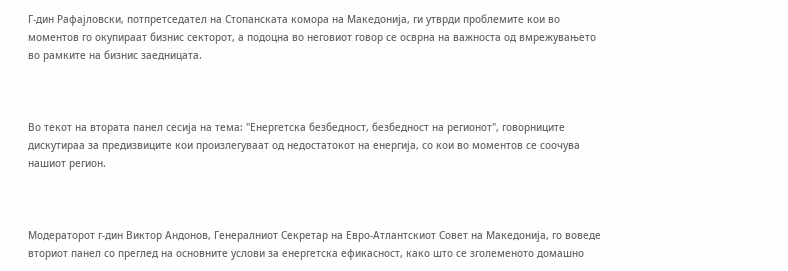Г-дин Рафајловски, потпретседател на Стопанската комора на Македонија, ги утврди проблемите кои во моментов го окупираат бизнис секторот, а подоцна во неговиот говор се осврна на важноста од вмрежувањето во рамките на бизнис заедницата.



Во текот на втората панел сесија на тема: "Енергетска безбедност, безбедност на регионот", говорниците дискутираа за предизвиците кои произлегуваат од недостатокот на енергија, со кои во моментов се соочува нашиот регион.



Модераторот г-дин Виктор Андонов, Генералниот Секретар на Евро-Атлантскиот Совет на Македонија, го воведе вториот панел со преглед на основните услови за енергетска ефикасност, како што се зголеменото домашно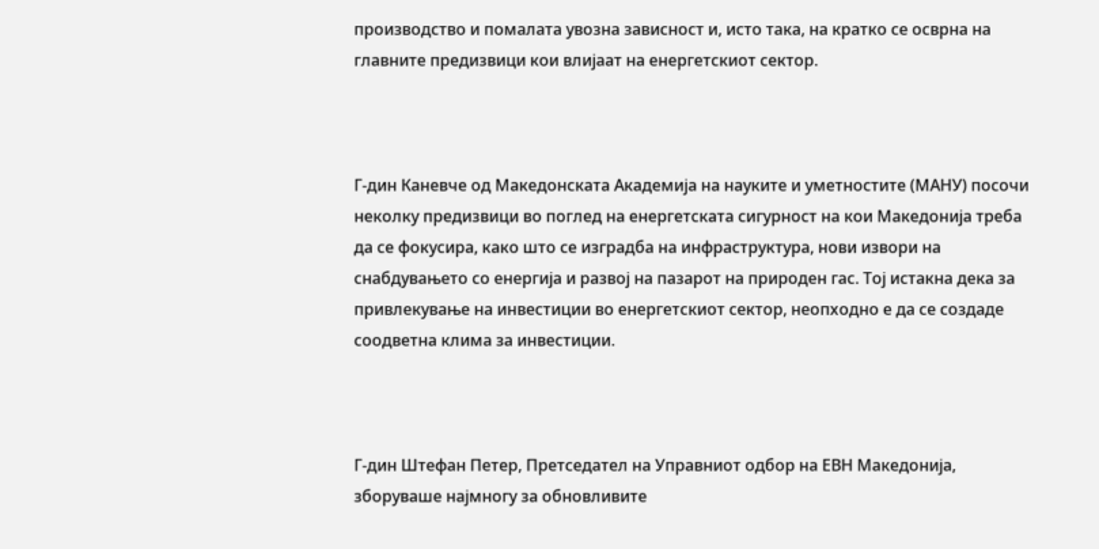производство и помалата увозна зависност и, исто така, на кратко се осврна на главните предизвици кои влијаат на енергетскиот сектор.



Г-дин Каневче од Македонската Академија на науките и уметностите (МАНУ) посочи неколку предизвици во поглед на енергетската сигурност на кои Македонија треба да се фокусира, како што се изградба на инфраструктура, нови извори на снабдувањето со енергија и развој на пазарот на природен гас. Тој истакна дека за привлекување на инвестиции во енергетскиот сектор, неопходно е да се создаде соодветна клима за инвестиции.



Г-дин Штефан Петер, Претседател на Управниот одбор на ЕВН Македонија, зборуваше најмногу за обновливите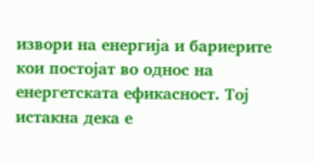извори на енергија и бариерите кои постојат во однос на енергетската ефикасност. Тој истакна дека е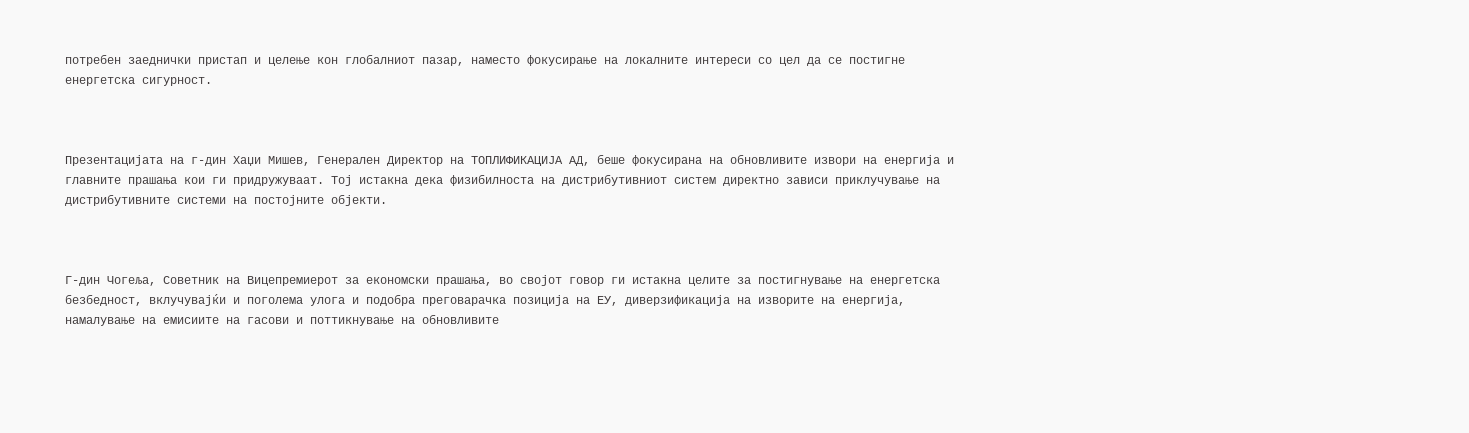потребен заеднички пристап и целење кон глобалниот пазар, наместо фокусирање на локалните интереси со цел да се постигне енергетска сигурност.



Презентацијата на г-дин Хаџи Мишев, Генерален Директор на ТОПЛИФИКАЦИЈА АД, беше фокусирана на обновливите извори на енергија и главните прашања кои ги придружуваат. Тој истакна дека физибилноста на дистрибутивниот систем директно зависи приклучување на дистрибутивните системи на постојните објекти.



Г-дин Чогеља, Советник на Вицепремиерот за економски прашања, во својот говор ги истакна целите за постигнување на енергетска безбедност, вклучувајќи и поголема улога и подобра преговарачка позиција на ЕУ, диверзификација на изворите на енергија, намалување на емисиите на гасови и поттикнување на обновливите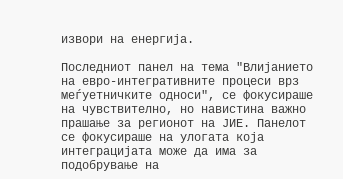извори на енергија.

Последниот панел на тема "Влијанието на евро-интегративните процеси врз меѓуетничките односи", се фокусираше на чувствително, но навистина важно прашање за регионот на ЈИЕ. Панелот се фокусираше на улогата која интеграцијата може да има за подобрување на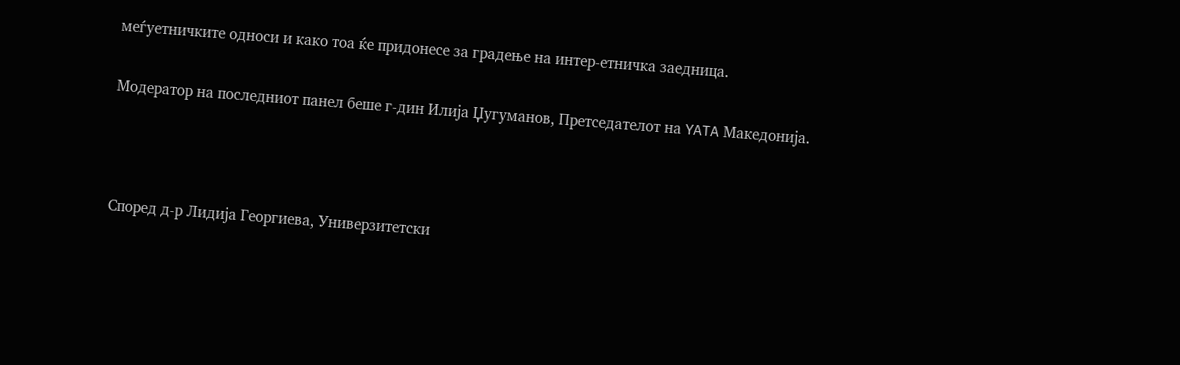меѓуетничките односи и како тоа ќе придонесе за градење на интер-етничка заедница.

Модератор на последниот панел беше г-дин Илија Џугуманов, Претседателот на YATA Македонија.



Според д-р Лидија Георгиева, Универзитетски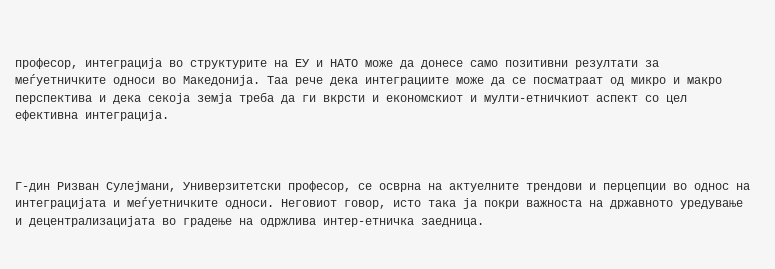професор, интеграција во структурите на ЕУ и НАТО може да донесе само позитивни резултати за меѓуетничките односи во Македонија. Таа рече дека интеграциите може да се посматраат од микро и макро перспектива и дека секоја земја треба да ги вкрсти и економскиот и мулти-етничкиот аспект со цел ефективна интеграција.



Г-дин Ризван Сулејмани, Универзитетски професор, се осврна на актуелните трендови и перцепции во однос на интеграцијата и меѓуетничките односи. Неговиот говор, исто така ја покри важноста на државното уредување и децентрализацијата во градење на одржлива интер-етничка заедница.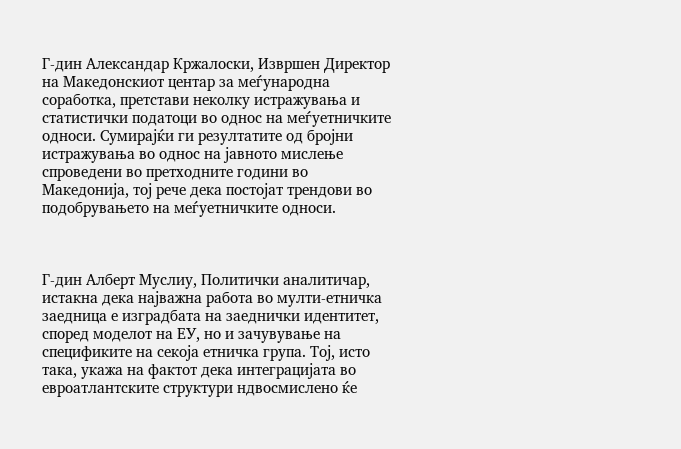Г-дин Александар Кржалоски, Извршен Директор на Македонскиот центар за меѓународна соработка, претстави неколку истражувања и статистички податоци во однос на меѓуетничките односи. Сумирајќи ги резултатите од бројни истражувања во однос на јавното мислење спроведени во претходните години во Македонија, тој рече дека постојат трендови во подобрувањето на меѓуетничките односи.



Г-дин Алберт Муслиу, Политички аналитичар, истакна дека најважна работа во мулти-етничка заедница е изградбата на заеднички идентитет, според моделот на ЕУ, но и зачувување на спецификите на секоја етничка група. Тој, исто така, укажа на фактот дека интеграцијата во евроатлантските структури ндвосмислено ќе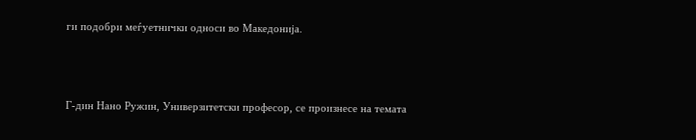ги подобри меѓуетнички односи во Македонија.



Г-дин Нано Ружин, Универзитетски професор, се произнесе на темата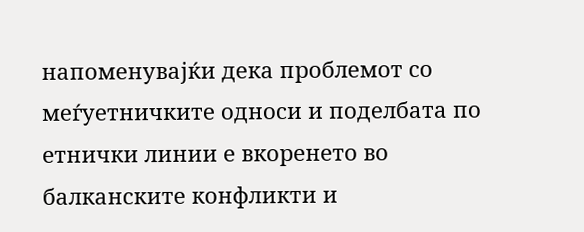напоменувајќи дека проблемот со меѓуетничките односи и поделбата по етнички линии е вкоренето во балканските конфликти и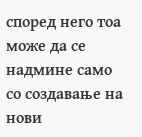според него тоа може да се надмине само со создавање на нови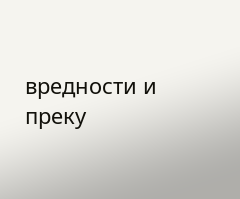вредности и преку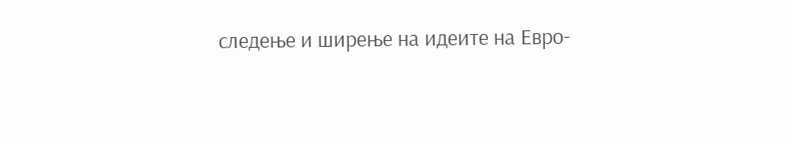следење и ширење на идеите на Евро-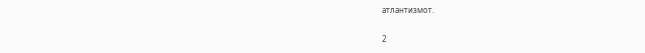атлантизмот.

2